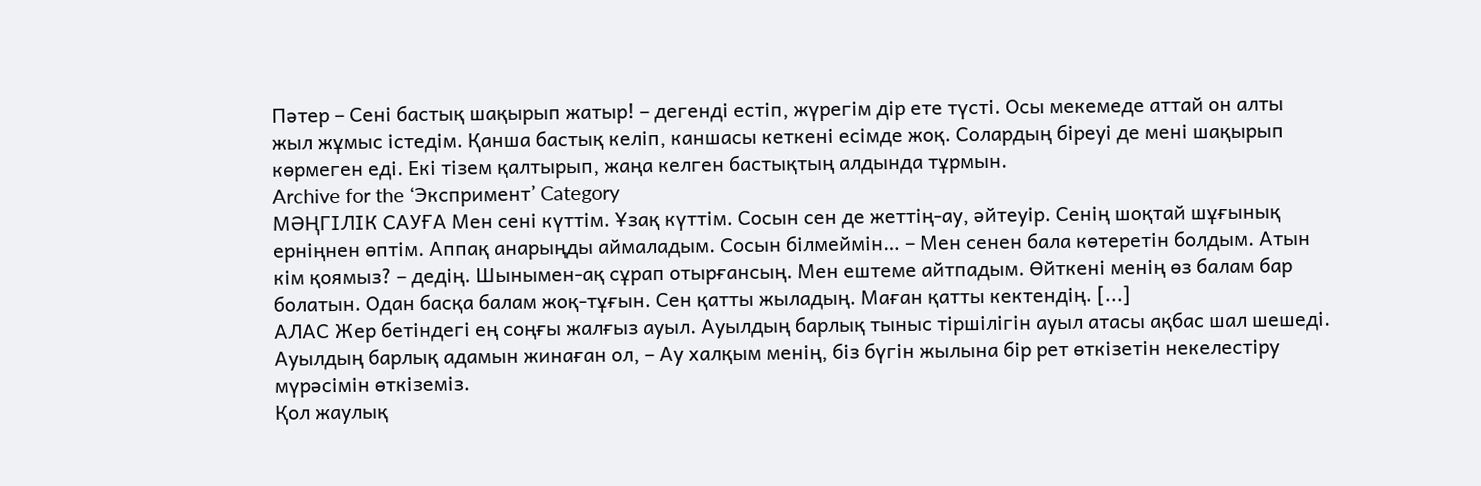Пәтер – Сені бастық шақырып жатыр! – дегенді естіп, жүрегім дір ете түсті. Осы мекемеде аттай он алты жыл жұмыс істедім. Қанша бастық келіп, каншасы кеткені есімде жоқ. Солардың біреуі де мені шақырып көрмеген еді. Екі тізем қалтырып, жаңа келген бастықтың алдында тұрмын.
Archive for the ‘Экспримент’ Category
МӘҢГІЛІК САУҒА Мен сені күттім. Ұзақ күттім. Сосын сен де жеттің-ау, әйтеуір. Сенің шоқтай шұғынық ерніңнен өптім. Аппақ анарыңды аймаладым. Сосын білмеймін… – Мен сенен бала көтеретін болдым. Атын кім қоямыз? – дедің. Шынымен-ақ сұрап отырғансың. Мен ештеме айтпадым. Өйткені менің өз балам бар болатын. Одан басқа балам жоқ-тұғын. Сен қатты жыладың. Маған қатты кектендің. [...]
АЛАС Жер бетіндегі ең соңғы жалғыз ауыл. Ауылдың барлық тыныс тіршілігін ауыл атасы ақбас шал шешеді. Ауылдың барлық адамын жинаған ол, – Ау халқым менің, біз бүгін жылына бір рет өткізетін некелестіру мүрәсімін өткіземіз.
Қол жаулық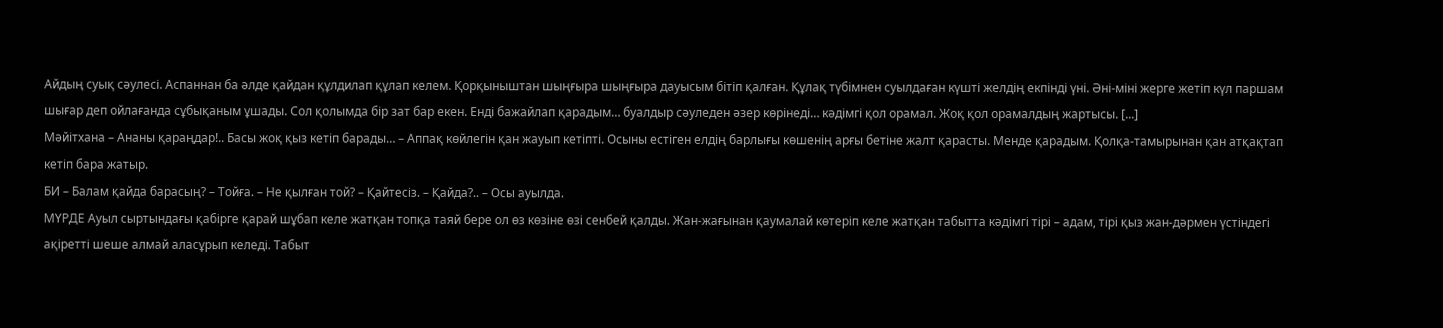Айдың суық сәулесі. Аспаннан ба әлде қайдан құлдилап құлап келем. Қорқыныштан шыңғыра шыңғыра дауысым бітіп қалған. Құлақ түбімнен суылдаған күшті желдің екпінді үні. Әні-міні жерге жетіп күл паршам шығар деп ойлағанда сұбықаным ұшады. Сол қолымда бір зат бар екен. Енді бажайлап қарадым… буалдыр сәуледен әзер көрінеді… кәдімгі қол орамал. Жоқ қол орамалдың жартысы. [...]
Мәйітхана – Ананы қараңдар!.. Басы жоқ қыз кетіп барады… – Аппақ көйлегін қан жауып кетіпті. Осыны естіген елдің барлығы көшенің арғы бетіне жалт қарасты. Менде қарадым. Қолқа-тамырынан қан атқақтап кетіп бара жатыр.
БИ – Балам қайда барасың? – Тойға. – Не қылған той? – Қайтесіз. – Қайда?.. – Осы ауылда.
МҮРДЕ Ауыл сыртындағы қабірге қарай шұбап келе жатқан топқа таяй бере ол өз көзіне өзі сенбей қалды. Жан-жағынан қаумалай көтеріп келе жатқан табытта кәдімгі тірі – адам, тірі қыз жан-дәрмен үстіндегі ақіретті шеше алмай аласұрып келеді. Табыт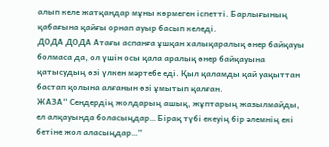алып келе жатқандар мұны көрмеген іспетті. Барлығының қабағына қайғы орнап ауыр басып келеді.
ДОДА ДОДА Атағы аспанға ұшқан халықаралық өнер байқауы болмаса да, ол үшін осы қала аралық өнер байқауына қатысудың өзі үлкен мәртебе еді. Қыл қаламды қай уақыттан бастап қолына алғанын өзі ұмытып қалған.
ЖАЗА“ Сендердің жолдарың ашық, жұптарың жазылмайды, ел алқауында боласыңдар… Бірақ түбі екеуің бір әлемнің екі бетіне жол аласыңдар…”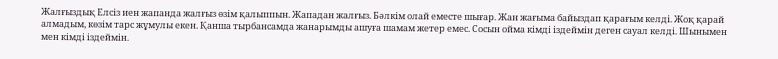Жалғыздық Елсіз иен жапанда жалғыз өзім қалыппын. Жападан жалғыз. Бәлкім олай еместе шығар. Жан жағыма байыздап қарағым келді. Жоқ қарай алмадым, көзім тарс жұмулы екен. Қанша тырбансамда жанарымды ашуға шамам жетер емес. Сосын ойма кімді іздеймін деген сауал келді. Шынымен мен кімді іздеймін.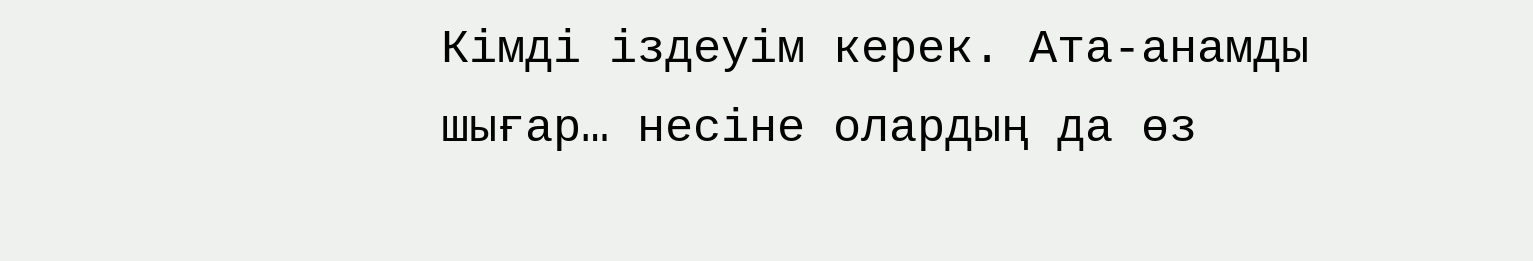Кімді іздеуім керек. Ата-анамды шығар… несіне олардың да өз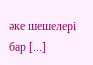әке шешелері бар [...]